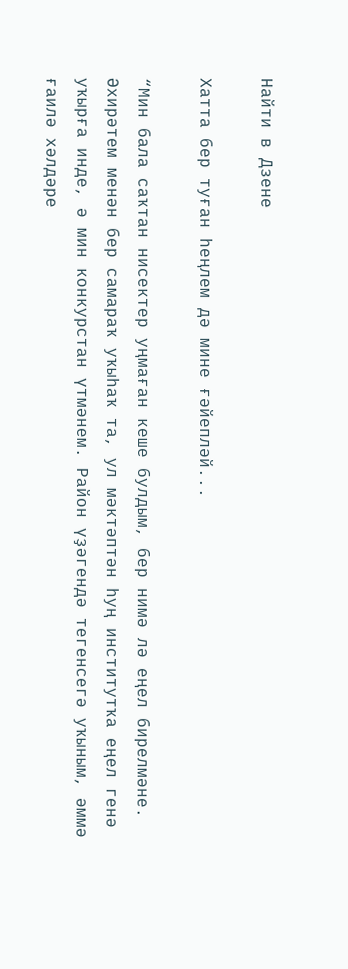Найти в Дзене

Хатта бер туған һеңлем дә мине ғәйепләй...

“Мин бала саҡтан нисектер уңмаған кеше булдым, бер нимә лә еңел бирелмәне. Әхирәтем менән бер самараҡ уҡыһаҡ та, ул мәктәптән һуң институтҡа еңел генә уҡырға инде, ә мин конкурстан үтмәнем. Район үҙәгендә тегенсегә уҡыным, әммә ғаилә хәлдәре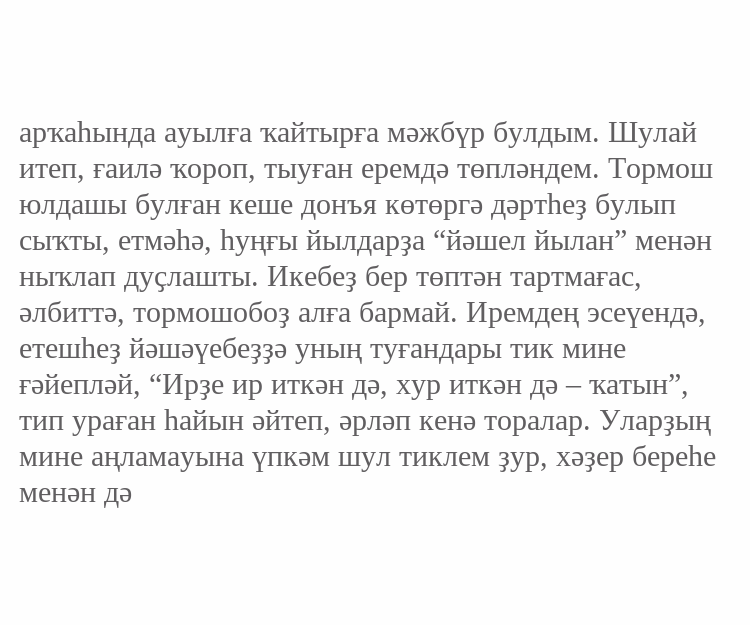арҡаһында ауылға ҡайтырға мәжбүр булдым. Шулай итеп, ғаилә ҡороп, тыуған еремдә төпләндем. Тормош юлдашы булған кеше донъя көтөргә дәртһеҙ булып сыҡты, етмәһә, һуңғы йылдарҙа “йәшел йылан” менән ныҡлап дуҫлашты. Икебеҙ бер төптән тартмағас, әлбиттә, тормошобоҙ алға бармай. Иремдең эсеүендә, етешһеҙ йәшәүебеҙҙә уның туғандары тик мине ғәйепләй, “Ирҙе ир иткән дә, хур иткән дә – ҡатын”, тип ураған һайын әйтеп, әрләп кенә торалар. Уларҙың мине аңламауына үпкәм шул тиклем ҙур, хәҙер береһе менән дә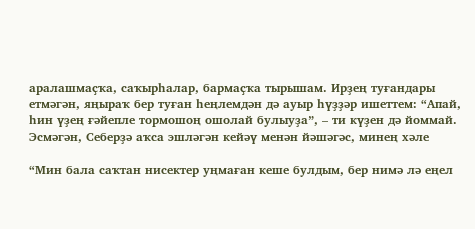аралашмаҫҡа, саҡырһалар, бармаҫҡа тырышам. Ирҙең туғандары етмәгән, яңыраҡ бер туған һеңлемдән дә ауыр һүҙҙәр ишеттем: “Апай, һин үҙең ғәйепле тормошоң ошолай булыуҙа”, – ти күҙен дә йоммай. Эсмәгән, Себерҙә аҡса эшләгән кейәү менән йәшәгәс, минең хәле

“Мин бала саҡтан нисектер уңмаған кеше булдым, бер нимә лә еңел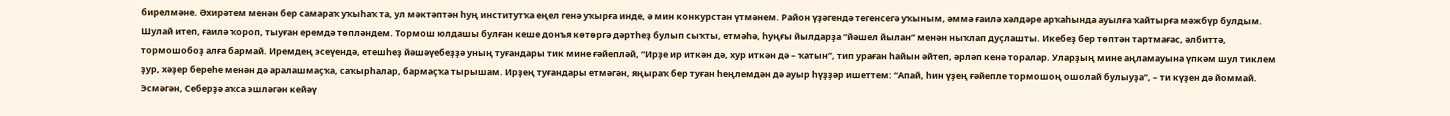бирелмәне. Әхирәтем менән бер самараҡ уҡыһаҡ та, ул мәктәптән һуң институтҡа еңел генә уҡырға инде, ә мин конкурстан үтмәнем. Район үҙәгендә тегенсегә уҡыным, әммә ғаилә хәлдәре арҡаһында ауылға ҡайтырға мәжбүр булдым. Шулай итеп, ғаилә ҡороп, тыуған еремдә төпләндем. Тормош юлдашы булған кеше донъя көтөргә дәртһеҙ булып сыҡты, етмәһә, һуңғы йылдарҙа “йәшел йылан” менән ныҡлап дуҫлашты. Икебеҙ бер төптән тартмағас, әлбиттә, тормошобоҙ алға бармай. Иремдең эсеүендә, етешһеҙ йәшәүебеҙҙә уның туғандары тик мине ғәйепләй, “Ирҙе ир иткән дә, хур иткән дә – ҡатын”, тип ураған һайын әйтеп, әрләп кенә торалар. Уларҙың мине аңламауына үпкәм шул тиклем ҙур, хәҙер береһе менән дә аралашмаҫҡа, саҡырһалар, бармаҫҡа тырышам. Ирҙең туғандары етмәгән, яңыраҡ бер туған һеңлемдән дә ауыр һүҙҙәр ишеттем: “Апай, һин үҙең ғәйепле тормошоң ошолай булыуҙа”, – ти күҙен дә йоммай. Эсмәгән, Себерҙә аҡса эшләгән кейәү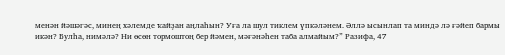менән йәшәгәс, минең хәлемде ҡайҙан аңлаһын? Уға ла шул тиклем үпкәләнем. Әллә ысынлап та миндә лә ғәйеп бармы икән? Булһа, нимәлә? Ни өсөн тормоштоң бер йәмен, мәғәнәһен таба алмайым?” Разифа, 47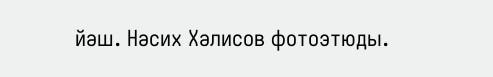йәш. Нәсих Хәлисов фотоэтюды.